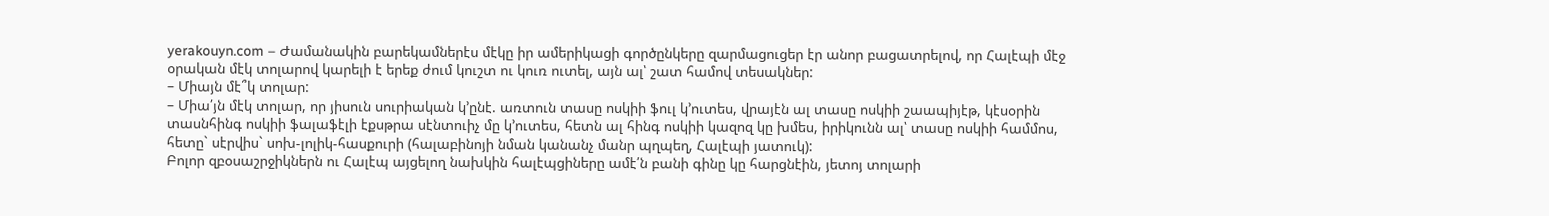yerakouyn.com – Ժամանակին բարեկամներէս մէկը իր ամերիկացի գործընկերը զարմացուցեր էր անոր բացատրելով, որ Հալէպի մէջ օրական մէկ տոլարով կարելի է երեք ժում կուշտ ու կուռ ուտել, այն ալ՝ շատ համով տեսակներ:
– Միայն մէ՞կ տոլար:
– Միա՛յն մէկ տոլար, որ յիսուն սուրիական կ’ընէ. առտուն տասը ոսկիի ֆուլ կ’ուտես, վրայէն ալ տասը ոսկիի շաապիյէթ, կէսօրին տասնհինգ ոսկիի ֆալաֆէլի էքսթրա սէնտուիչ մը կ’ուտես, հետն ալ հինգ ոսկիի կազոզ կը խմես, իրիկունն ալ՝ տասը ոսկիի համմոս, հետը` սէրվիս` սոխ-լոլիկ-հասքուրի (հալաբինոյի նման կանանչ մանր պղպեղ, Հալէպի յատուկ):
Բոլոր զբօսաշրջիկներն ու Հալէպ այցելող նախկին հալէպցիները ամէ՛ն բանի գինը կը հարցնէին, յետոյ տոլարի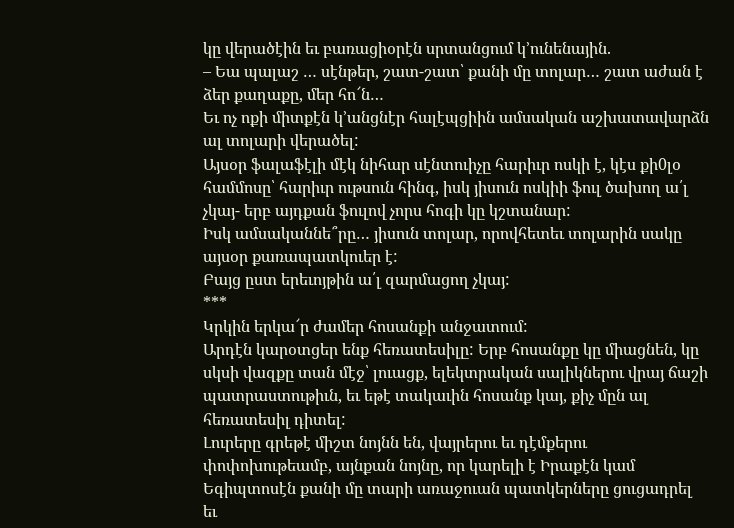կը վերածէին եւ բառացիօրէն սրտանցում կ’ունենային.
– Եա պալաշ … սէնթեր, շատ-շատ՝ քանի մը տոլար… շատ աժան է ձեր քաղաքը, մեր հո՜ն…
Եւ ոչ ոքի միտքէն կ’անցնէր հալէպցիին ամսական աշխատավարձն ալ տոլարի վերածել:
Այսօր ֆալաֆէլի մէկ նիհար սէնտուիչը հարիւր ոսկի է, կէս քի0լօ համմոսը՝ հարիւր ութսուն հինգ, իսկ յիսուն ոսկիի ֆուլ ծախող ա՛լ չկայ- երբ այդքան ֆուլով չորս հոգի կը կշտանար:
Իսկ ամսականնե՞րը… յիսուն տոլար, որովհետեւ տոլարին սակը այսօր քառապատկուեր է:
Բայց ըստ երեւոյթին ա՛լ զարմացող չկայ:
***
Կրկին երկա՜ր ժամեր հոսանքի անջատում:
Արդէն կարօտցեր ենք հեռատեսիլը: Երբ հոսանքը կը միացնեն, կը սկսի վազքը տան մէջ՝ լուացք, ելեկտրական սալիկներու վրայ ճաշի պատրաստութիւն, եւ եթէ տակաւին հոսանք կայ, քիչ մըն ալ հեռատեսիլ դիտել:
Լուրերը գրեթէ միշտ նոյնն են, վայրերու եւ դէմքերու փոփոխութեամբ, այնքան նոյնը, որ կարելի է Իրաքէն կամ Եգիպտոսէն քանի մը տարի առաջուան պատկերները ցուցադրել եւ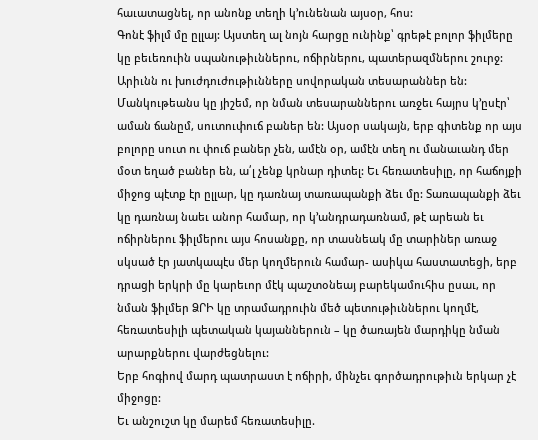հաւատացնել, որ անոնք տեղի կ’ունենան այսօր, հոս:
Գոնէ ֆիլմ մը ըլլայ: Այստեղ ալ նոյն հարցը ունինք՝ գրեթէ բոլոր ֆիլմերը կը բեւեռուին սպանութիւններու, ոճիրներու, պատերազմներու շուրջ: Արիւնն ու խուժդուժութիւնները սովորական տեսարաններ են: Մանկութեանս կը յիշեմ, որ նման տեսարաններու առջեւ հայրս կ’ըսէր՝ աման ճանըմ, սուտուփուճ բաներ են: Այսօր սակայն, երբ գիտենք որ այս
բոլորը սուտ ու փուճ բաներ չեն, ամէն օր, ամէն տեղ ու մանաւանդ մեր մօտ եղած բաներ են, ա՛լ չենք կրնար դիտել: Եւ հեռատեսիլը, որ հաճոյքի միջոց պէտք էր ըլլար, կը դառնայ տառապանքի ձեւ մը: Տառապանքի ձեւ կը դառնայ նաեւ անոր համար, որ կ’անդրադառնամ, թէ արեան եւ ոճիրներու ֆիլմերու այս հոսանքը, որ տասնեակ մը տարիներ առաջ սկսած էր յատկապէս մեր կողմերուն համար- ասիկա հաստատեցի, երբ դրացի երկրի մը կարեւոր մէկ պաշտօնեայ բարեկամուհիս ըսաւ, որ նման ֆիլմեր ՁՐԻ կը տրամադրուին մեծ պետութիւններու կողմէ, հեռատեսիլի պետական կայաններուն – կը ծառայեն մարդիկը նման արարքներու վարժեցնելու:
Երբ հոգիով մարդ պատրաստ է ոճիրի, մինչեւ գործադրութիւն երկար չէ միջոցը:
Եւ անշուշտ կը մարեմ հեռատեսիլը.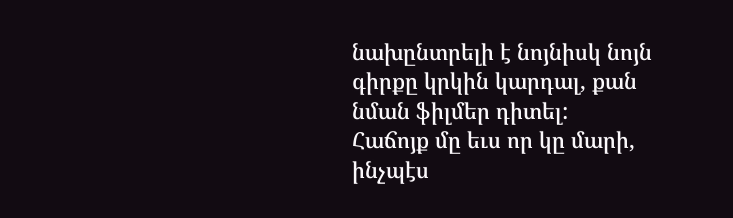նախընտրելի է նոյնիսկ նոյն գիրքը կրկին կարդալ, քան նման ֆիլմեր դիտել:
Հաճոյք մը եւս որ կը մարի, ինչպէս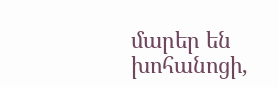մարեր են խոհանոցի,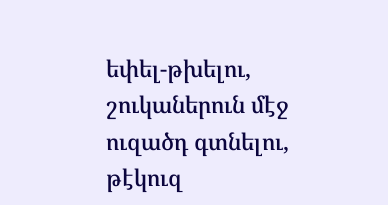եփել-թխելու, շուկաներուն մէջ ուզածդ գտնելու, թէկուզ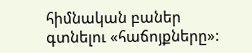հիմնական բաներ գտնելու «հաճոյքները»: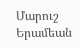Մարուշ Երամեան